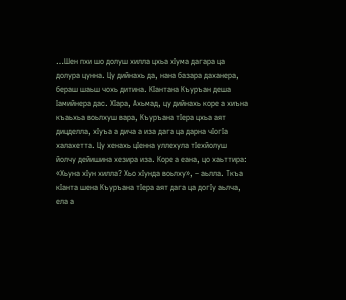…Шен пхи шо долуш хилла цхьа хIума дагара ца долура цунна. Цу дийнахь да, нана базара даханера, бераш шаьш чохь дитина. КIантана Къуръан деша Iамийнера дас. ХIара, Ахьмад, цу дийнахь коре а хиъна къаьхьа воьлхуш вара, Къуръана тIера цхьа аят дицделла, хIуъа а дича а иза дага ца дарна чIогIа халахетта. Цу хенахь цIенна уллехула тIехйолуш йолчу дейишина хезира иза. Коре а еана, цо хаьттира: «Хьуна хIун хилла? Хьо хIунда воьлху», – аьлла. Ткъа кIанта шена Къуръана тIера аят дага ца догIу аьлча, ела а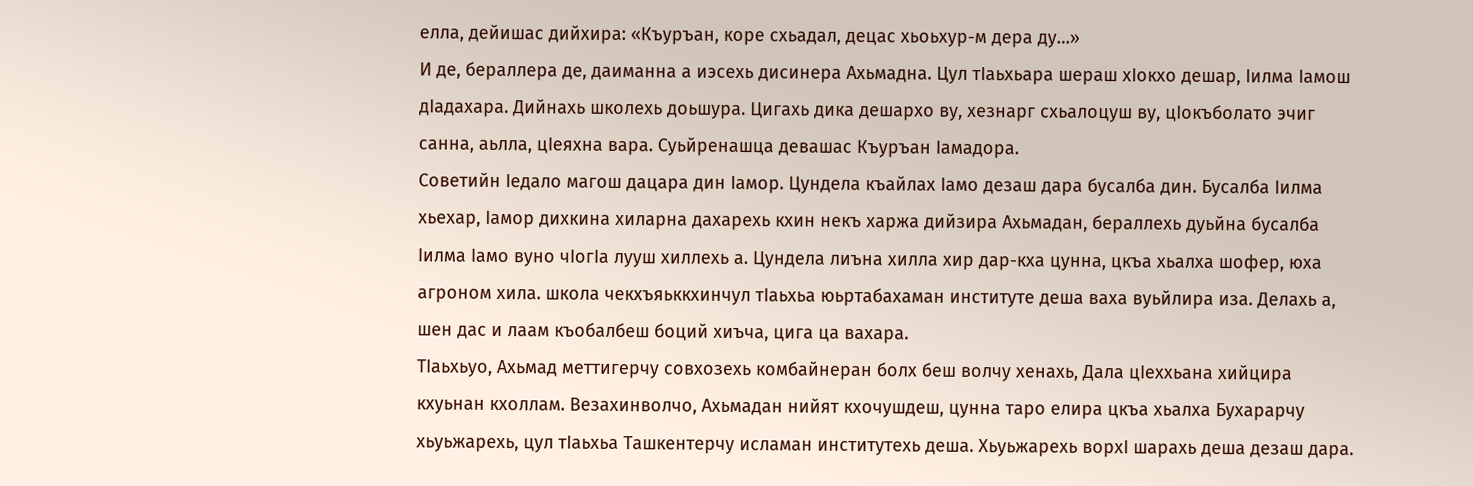елла, дейишас дийхира: «Къуръан, коре схьадал, децас хьоьхур-м дера ду…»
И де, бераллера де, даиманна а иэсехь дисинера Ахьмадна. Цул тIаьхьара шераш хIокхо дешар, Iилма Iамош дIадахара. Дийнахь школехь доьшура. Цигахь дика дешархо ву, хезнарг схьалоцуш ву, цIокъболато эчиг санна, аьлла, цIеяхна вара. Суьйренашца девашас Къуръан Iамадора.
Советийн Iедало магош дацара дин Iамор. Цундела къайлах Iамо дезаш дара бусалба дин. Бусалба Iилма хьехар, Iамор дихкина хиларна дахарехь кхин некъ харжа дийзира Ахьмадан, бераллехь дуьйна бусалба Iилма Iамо вуно чIогIа лууш хиллехь а. Цундела лиъна хилла хир дар-кха цунна, цкъа хьалха шофер, юха агроном хила. школа чекхъяьккхинчул тIаьхьа юьртабахаман институте деша ваха вуьйлира иза. Делахь а, шен дас и лаам къобалбеш боций хиъча, цига ца вахара.
ТIаьхьуо, Ахьмад меттигерчу совхозехь комбайнеран болх беш волчу хенахь, Дала цIеххьана хийцира кхуьнан кхоллам. Везахинволчо, Ахьмадан нийят кхочушдеш, цунна таро елира цкъа хьалха Бухарарчу хьуьжарехь, цул тIаьхьа Ташкентерчу исламан институтехь деша. Хьуьжарехь ворхI шарахь деша дезаш дара.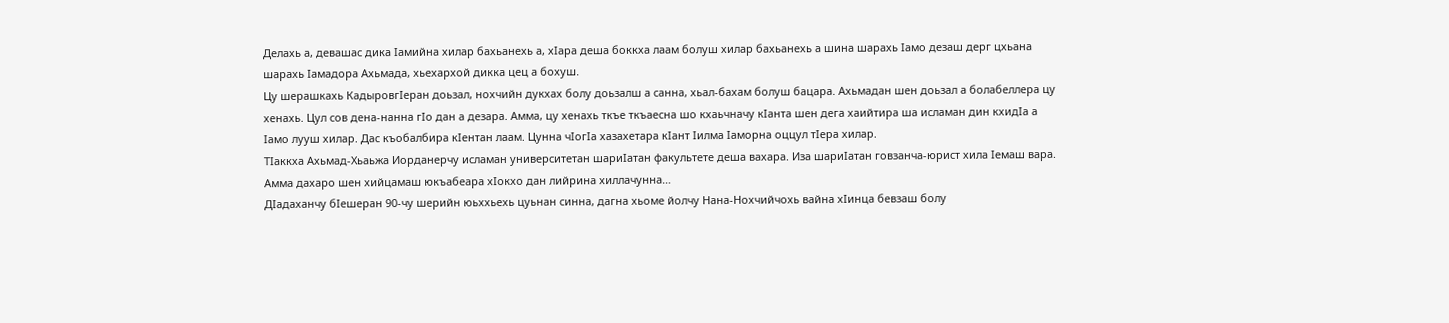Делахь а, девашас дика Iамийна хилар бахьанехь а, хIара деша боккха лаам болуш хилар бахьанехь а шина шарахь Iамо дезаш дерг цхьана шарахь Iамадора Ахьмада, хьехархой дикка цец а бохуш.
Цу шерашкахь КадыровгIеран доьзал, нохчийн дукхах болу доьзалш а санна, хьал-бахам болуш бацара. Ахьмадан шен доьзал а болабеллера цу хенахь. Цул сов дена-нанна гIо дан а дезара. Амма, цу хенахь ткъе ткъаесна шо кхаьчначу кIанта шен дега хаийтира ша исламан дин кхидIа а Iамо лууш хилар. Дас къобалбира кIентан лаам. Цунна чIогIа хазахетара кIант Iилма Iаморна оццул тIера хилар.
ТIаккха Ахьмад-Хьаьжа Иорданерчу исламан университетан шариIатан факультете деша вахара. Иза шариIатан говзанча-юрист хила Iемаш вара. Амма дахаро шен хийцамаш юкъабеара хIокхо дан лийрина хиллачунна…
ДIадаханчу бIешеран 90-чу шерийн юьххьехь цуьнан синна, дагна хьоме йолчу Нана-Нохчийчохь вайна хIинца бевзаш болу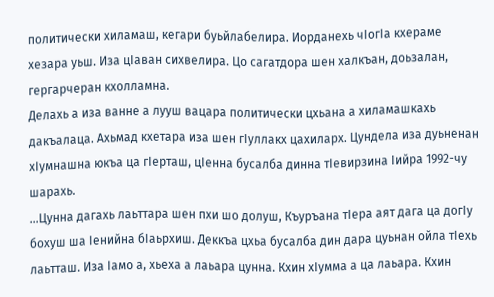политически хиламаш, кегари буьйлабелира. Иорданехь чIогIа кхераме хезара уьш. Иза цIаван сихвелира. Цо сагатдора шен халкъан, доьзалан, гергарчеран кхолламна.
Делахь а иза ванне а лууш вацара политически цхьана а хиламашкахь дакъалаца. Ахьмад кхетара иза шен гIуллакх цахиларх. Цундела иза дуьненан хIумнашна юкъа ца гIерташ, цIенна бусалба динна тIевирзина Iийра 1992-чу шарахь.
…Цунна дагахь лаьттара шен пхи шо долуш, Къуръана тIера аят дага ца догIу бохуш ша Iенийна бIаьрхиш. Деккъа цхьа бусалба дин дара цуьнан ойла тIехь лаьтташ. Иза Iамо а, хьеха а лаьара цунна. Кхин хIумма а ца лаьара. Кхин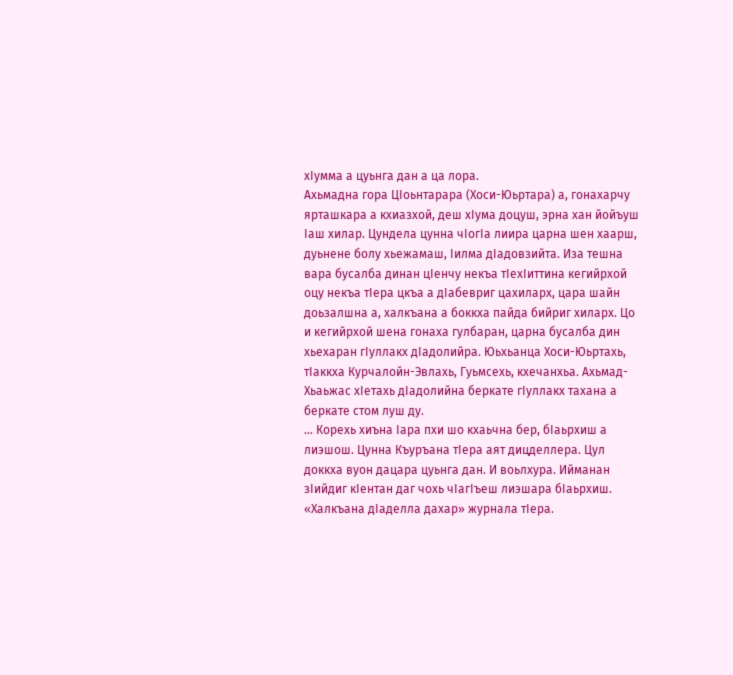хIумма а цуьнга дан а ца лора.
Ахьмадна гора ЦIоьнтарара (Хоси-Юьртара) а, гонахарчу ярташкара а кхиазхой, деш хIума доцуш, эрна хан йойъуш Iаш хилар. Цундела цунна чIогIа лиира царна шен хаарш, дуьнене болу хьежамаш, Iилма дIадовзийта. Иза тешна вара бусалба динан цIенчу некъа тIехIиттина кегийрхой оцу некъа тIера цкъа а дIабевриг цахиларх, цара шайн доьзалшна а, халкъана а боккха пайда бийриг хиларх. Цо и кегийрхой шена гонаха гулбаран, царна бусалба дин хьехаран гIуллакх дIадолийра. Юьхьанца Хоси-Юьртахь, тIаккха Курчалойн-Эвлахь, Гуьмсехь, кхечанхьа. Ахьмад-Хьаьжас хIетахь дIадолийна беркате гIуллакх тахана а беркате стом луш ду.
… Корехь хиъна Iара пхи шо кхаьчна бер, бIаьрхиш а лиэшош. Цунна Къуръана тIера аят дицделлера. Цул доккха вуон дацара цуьнга дан. И воьлхура. Ийманан зIийдиг кIентан даг чохь чIагIъеш лиэшара бIаьрхиш.
«Халкъана дIаделла дахар» журнала тIера.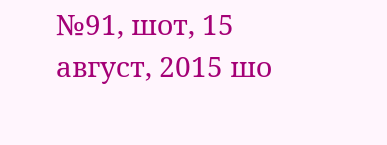№91, шот, 15 август, 2015 шо